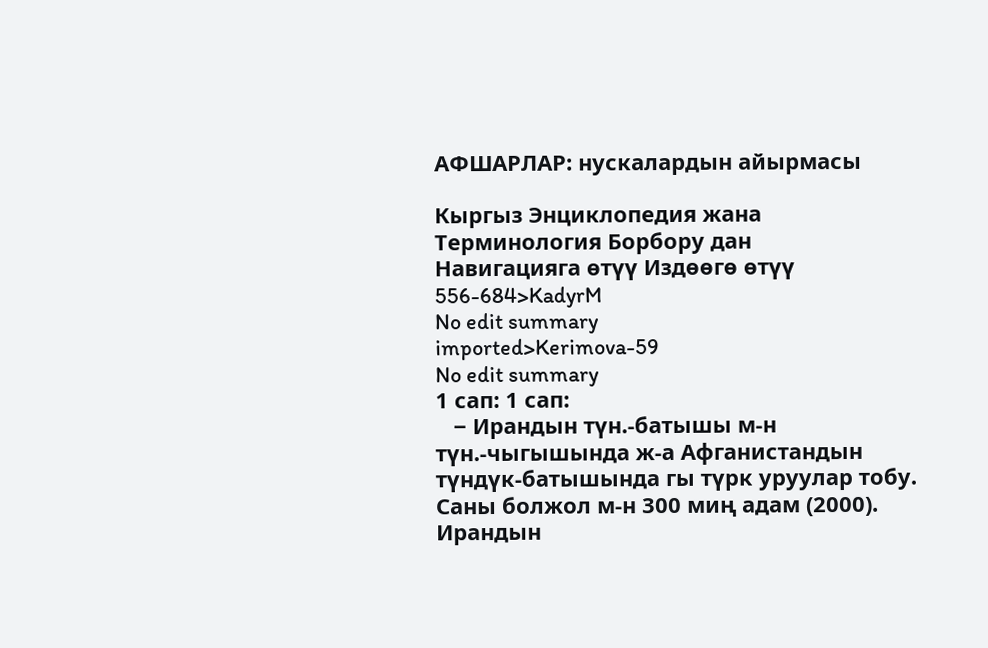АФШАРЛАР: нускалардын айырмасы

Кыргыз Энциклопедия жана Терминология Борбору дан
Навигацияга өтүү Издөөгө өтүү
556-684>KadyrM
No edit summary
imported>Kerimova-59
No edit summary
1 сап: 1 сап:
   ‒ Ирандын түн.-батышы м-н түн.-чыгышында ж-а Афганистандын түндүк-батышында гы түрк уруулар тобу. Саны болжол м-н 300 миң адам (2000). Ирандын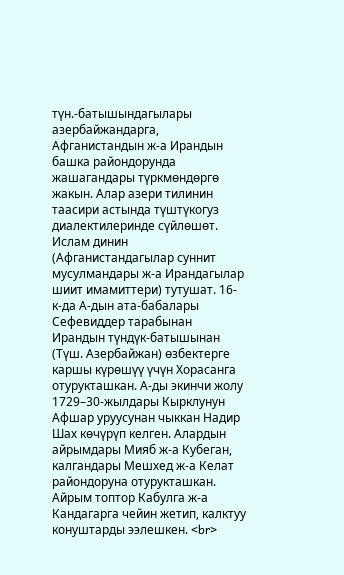түн.-батышындагылары азербайжандарга, Афганистандын ж-а Ирандын башка райондорунда жашагандары түркмөндөргө жакын. Алар азери тилинин таасири астында түштүкогуз диалектилеринде сүйлөшөт. Ислам динин (Афганистандагылар суннит мусулмандары ж-а Ирандагылар шиит имамиттери) тутушат. 16-к-да А-дын ата-бабалары Сефевиддер тарабынан Ирандын түндүк-батышынан (Түш. Азербайжан) өзбектерге каршы күрөшүү үчүн Хорасанга отурукташкан. А-ды экинчи жолу 1729–30-жылдары Кырклунун Афшар уруусунан чыккан Надир Шах көчүрүп келген. Алардын айрымдары Мияб ж-а Кубеган, калгандары Мешхед ж-а Келат райондоруна отурукташкан. Айрым топтор Кабулга ж-а Кандагарга чейин жетип, калктуу конуштарды ээлешкен. <br>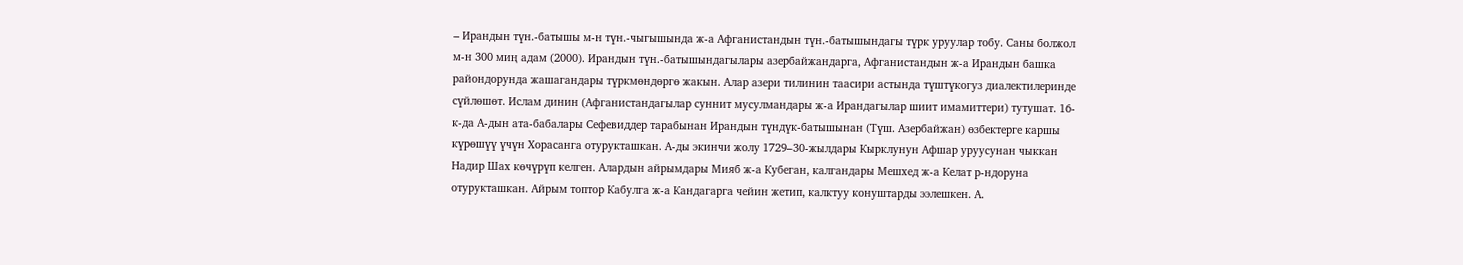‒ Ирандын түн.-батышы м-н түн.-чыгышында ж-а Афганистандын түн.-батышындагы түрк уруулар тобу. Саны болжол м-н 300 миң адам (2000). Ирандын түн.-батышындагылары азербайжандарга, Афганистандын ж-а Ирандын башка райондорунда жашагандары түркмөндөргө жакын. Алар азери тилинин таасири астында түштүкогуз диалектилеринде сүйлөшөт. Ислам динин (Афганистандагылар суннит мусулмандары ж-а Ирандагылар шиит имамиттери) тутушат. 16-к-да А-дын ата-бабалары Сефевиддер тарабынан Ирандын түндүк-батышынан (Түш. Азербайжан) өзбектерге каршы күрөшүү үчүн Хорасанга отурукташкан. А-ды экинчи жолу 1729–30-жылдары Кырклунун Афшар уруусунан чыккан Надир Шах көчүрүп келген. Алардын айрымдары Мияб ж-а Кубеган, калгандары Мешхед ж-а Келат р-ндоруна отурукташкан. Айрым топтор Кабулга ж-а Кандагарга чейин жетип, калктуу конуштарды ээлешкен. А.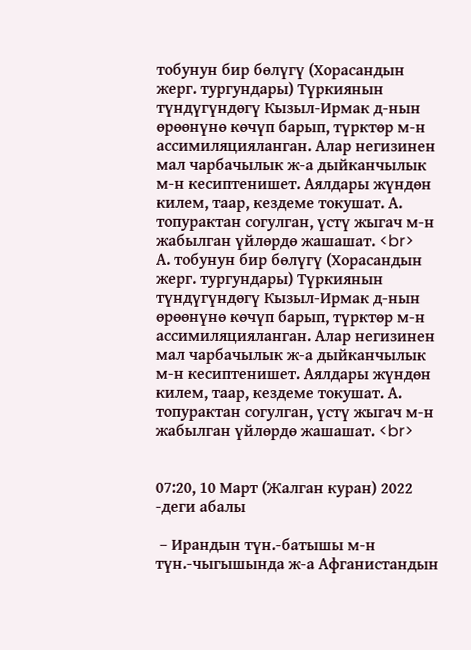тобунун бир бөлүгү (Хорасандын жерг. тургундары) Түркиянын түндүгүндөгү Кызыл-Ирмак д-нын өрөөнүнө көчүп барып, түрктөр м-н ассимиляцияланган. Алар негизинен мал чарбачылык ж-а дыйканчылык м-н кесиптенишет. Аялдары жүндөн килем, таар, кездеме токушат. А. топурактан согулган, үстү жыгач м-н жабылган үйлөрдө жашашат. <br>
А. тобунун бир бөлүгү (Хорасандын жерг. тургундары) Түркиянын түндүгүндөгү Кызыл-Ирмак д-нын өрөөнүнө көчүп барып, түрктөр м-н ассимиляцияланган. Алар негизинен мал чарбачылык ж-а дыйканчылык м-н кесиптенишет. Аялдары жүндөн килем, таар, кездеме токушат. А. топурактан согулган, үстү жыгач м-н жабылган үйлөрдө жашашат. <br>


07:20, 10 Март (Жалган куран) 2022 -деги абалы

 ‒ Ирандын түн.-батышы м-н түн.-чыгышында ж-а Афганистандын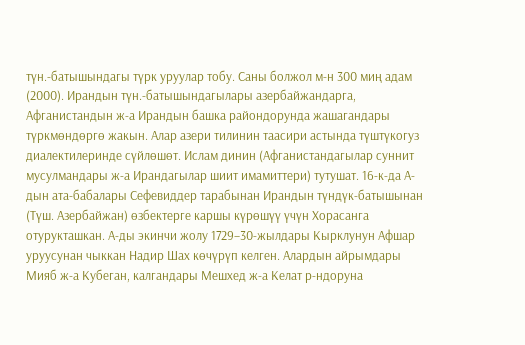түн.-батышындагы түрк уруулар тобу. Саны болжол м-н 300 миң адам (2000). Ирандын түн.-батышындагылары азербайжандарга, Афганистандын ж-а Ирандын башка райондорунда жашагандары түркмөндөргө жакын. Алар азери тилинин таасири астында түштүкогуз диалектилеринде сүйлөшөт. Ислам динин (Афганистандагылар суннит мусулмандары ж-а Ирандагылар шиит имамиттери) тутушат. 16-к-да А-дын ата-бабалары Сефевиддер тарабынан Ирандын түндүк-батышынан (Түш. Азербайжан) өзбектерге каршы күрөшүү үчүн Хорасанга отурукташкан. А-ды экинчи жолу 1729–30-жылдары Кырклунун Афшар уруусунан чыккан Надир Шах көчүрүп келген. Алардын айрымдары Мияб ж-а Кубеган, калгандары Мешхед ж-а Келат р-ндоруна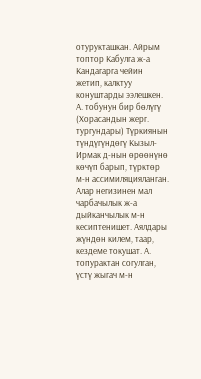отурукташкан. Айрым топтор Кабулга ж-а Кандагарга чейин жетип, калктуу конуштарды ээлешкен. А. тобунун бир бөлүгү (Хорасандын жерг. тургундары) Түркиянын түндүгүндөгү Кызыл-Ирмак д-нын өрөөнүнө көчүп барып, түрктөр м-н ассимиляцияланган. Алар негизинен мал чарбачылык ж-а дыйканчылык м-н кесиптенишет. Аялдары жүндөн килем, таар, кездеме токушат. А. топурактан согулган, үстү жыгач м-н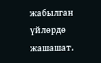жабылган үйлөрдө жашашат.